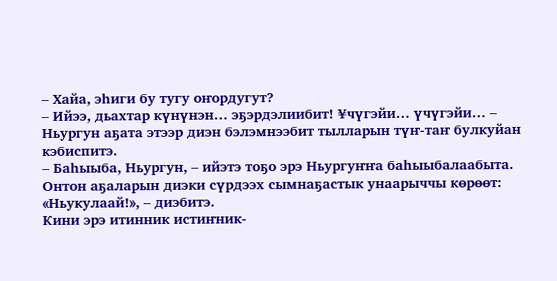– Хайа, эһиги бу тугу оҥордугут?
– Ийээ, дьахтар күнүнэн… эҕэрдэлиибит! ¥чүгэйи… үчүгэйи… – Ньургун аҕата этээр диэн бэлэмнээбит тылларын түҥ-таҥ булкуйан кэбиспитэ.
– Баһыыба, Ньургун, – ийэтэ тоҕо эрэ Ньургуҥҥа баһыыбалаабыта. Онтон аҕаларын диэки сүрдээх сымнаҕастык унаарыччы көрөөт: «Ньукулаай!», – диэбитэ.
Кини эрэ итинник истиҥник-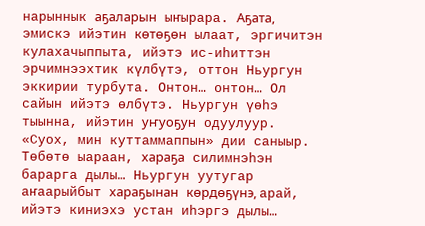нарыннык аҕаларын ыҥырара. Аҕата, эмискэ ийэтин көтөҕөн ылаат, эргичитэн кулахачыппыта, ийэтэ ис-иһиттэн эрчимнээхтик күлбүтэ, оттон Ньургун эккирии турбута. Онтон… онтон… Ол сайын ийэтэ өлбүтэ. Ньургун үөһэ тыынна, ийэтин уҥуоҕун одуулуур. «Суох, мин куттаммаппын» дии саныыр. Төбөтө ыараан, хараҕа силимнэһэн барарга дылы… Ньургун уутугар аҥаарыйбыт хараҕынан көрдөҕүнэ, арай, ийэтэ киниэхэ устан иһэргэ дылы…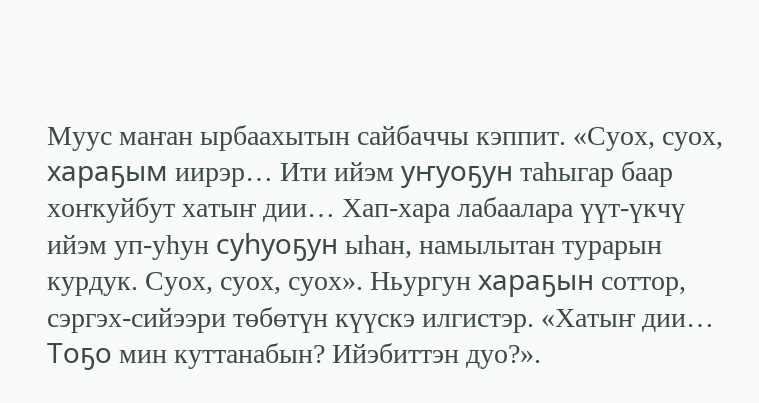Муус маҥан ырбаахытын сайбаччы кэппит. «Суох, суох, хараҕым иирэр… Ити ийэм уҥуоҕун таһыгар баар хоҥкуйбут хатыҥ дии… Хап-хара лабаалара үүт-үкчү ийэм уп-уһун суһуоҕун ыһан, намылытан турарын курдук. Суох, суох, суох». Ньургун хараҕын соттор, сэргэх-сийээри төбөтүн күүскэ илгистэр. «Хатыҥ дии… Тоҕо мин куттанабын? Ийэбиттэн дуо?».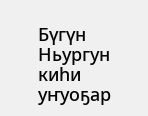Бүгүн Ньургун киһи уҥуоҕар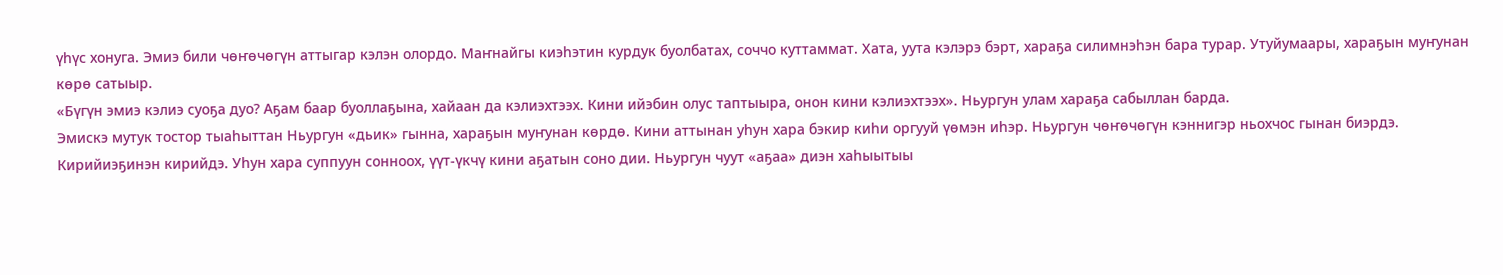үһүс хонуга. Эмиэ били чөҥөчөгүн аттыгар кэлэн олордо. Маҥнайгы киэһэтин курдук буолбатах, соччо куттаммат. Хата, уута кэлэрэ бэрт, хараҕа силимнэһэн бара турар. Утуйумаары, хараҕын муҥунан көрө сатыыр.
«Бүгүн эмиэ кэлиэ суоҕа дуо? Аҕам баар буоллаҕына, хайаан да кэлиэхтээх. Кини ийэбин олус таптыыра, онон кини кэлиэхтээх». Ньургун улам хараҕа сабыллан барда.
Эмискэ мутук тостор тыаһыттан Ньургун «дьик» гынна, хараҕын муҥунан көрдө. Кини аттынан уһун хара бэкир киһи оргууй үөмэн иһэр. Ньургун чөҥөчөгүн кэннигэр ньохчос гынан биэрдэ. Кирийиэҕинэн кирийдэ. Уһун хара суппуун сонноох, үүт-үкчү кини аҕатын соно дии. Ньургун чуут «аҕаа» диэн хаһыытыы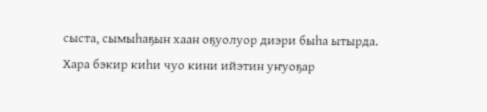сыста, сымыһаҕын хаан оҕуолуор диэри быһа ытырда. Хара бэкир киһи чуо кини ийэтин уҥуоҕар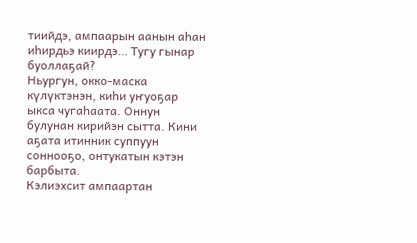тиийдэ, ампаарын аанын аһан иһирдьэ киирдэ… Тугу гынар буоллаҕай?
Ньургун, окко-маска күлүктэнэн, киһи уҥуоҕар ыкса чугаһаата. Оннун булунан кирийэн сытта. Кини аҕата итинник суппуун соннооҕо, онтукатын кэтэн барбыта.
Кэлиэхсит ампаартан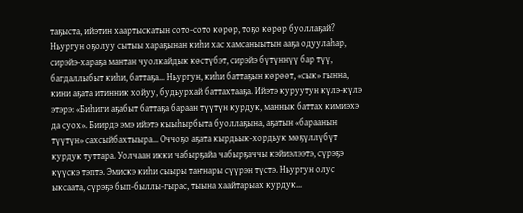таҕыста, ийэтин хаартыскатын сото-сото көрөр, тоҕо көрөр буоллаҕай? Ньургун оҕолуу сытыы хараҕынан киһи хас хамсаныытын ааҕа одуулаһар, сирэйэ-хараҕа мантан чуолкайдык көстүбэт, сирэйэ бүтүннүү бар түү, багдаллыбыт киһи, баттаҕа… Ньургун, киһи баттаҕын көрөөт, «сык» гынна, кини аҕата итинник хойуу, будьурхай баттахтааҕа. Ийэтэ куруутун күлэ-күлэ этэрэ: «Биһиги аҕабыт баттаҕа бараан түүтүн курдук, маннык баттах кимиэхэ да суох». Биирдэ эмэ ийэтэ кыыһырбыта буоллаҕына, аҕатын «бараанын түүтүн» сахсыйбахтыыра… Оччоҕо аҕата кырдьык-хордьук мөҕүллүбүт курдук туттара. Уолчаан икки чабырҕайа чабырҕаччы кэйиэлээтэ, сүрэҕэ күүскэ тэптэ. Эмискэ киһи сыыры таҥнары сүүрэн түстэ. Ньургун олус ыксаата, сүрэҕэ бып-быллы-гырас, тыына хаайтарыах курдук…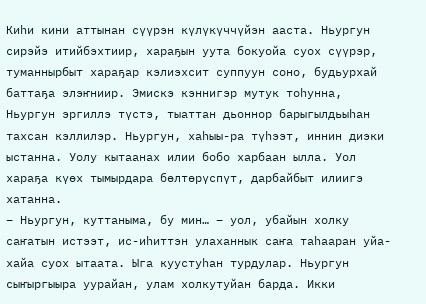Киһи кини аттынан сүүрэн күлүкүччүйэн ааста. Ньургун сирэйэ итийбэхтиир, хараҕын уута бокуойа суох сүүрэр, туманнырбыт хараҕар кэлиэхсит суппуун соно, будьурхай баттаҕа элэҥниир. Эмискэ кэннигэр мутук тоһунна, Ньургун эргиллэ түстэ, тыаттан дьоннор барыгылдьыһан тахсан кэллилэр. Ньургун, хаһыы-ра түһээт, иннин диэки ыстанна. Уолу кытаанах илии бобо харбаан ылла. Уол хараҕа күөх тымырдара бөлтөрүспүт, дарбайбыт илиигэ хатанна.
– Ньургун, куттаныма, бу мин… – уол, убайын холку саҥатын истээт, ис-иһиттэн улаханнык саҥа таһааран уйа-хайа суох ытаата. Ыга куустуһан турдулар. Ньургун сыҥыргыыра уурайан, улам холкутуйан барда. Икки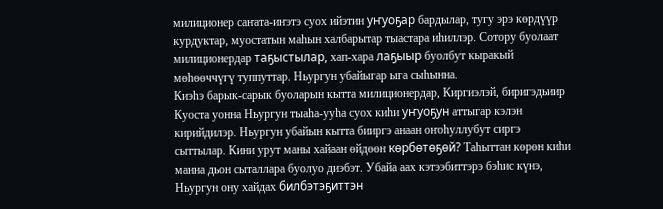милиционер саҥата-иҥэтэ суох ийэтин уҥуоҕар бардылар, тугу эрэ көрдүүр курдуктар, муостатын маһын халбарытар тыастара иһиллэр. Сотору буолаат милиционердар таҕыстылар, хап-хара лаҕыыр буолбут кыракый мөһөөччүгү туппуттар. Ньургун убайыгар ыга сыһынна.
Киэһэ барык-сарык буоларын кытта милиционердар, Киргиэлэй, биригэдьиир Куоста уонна Ньургун тыаһа-ууһа суох киһи уҥуоҕун аттыгар кэлэн кирийдилэр. Ньургун убайын кытта бииргэ анаан оҥоһуллубут сиргэ сыттылар. Кини урут маны хайаан өйдөөн көрбөтөҕөй? Таһыттан көрөн киһи манна дьон сыталлара буолуо диэбэт. Убайа аах кэтээбиттэрэ бэһис күнэ, Ньургун ону хайдах билбэтэҕиттэн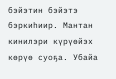бэйэтин бэйэтэ бэркиһиир. Мантан кинилэри күрүөйэх көрүө суоҕа. Убайа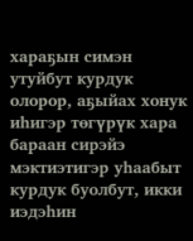хараҕын симэн утуйбут курдук олорор, аҕыйах хонук иһигэр төгүрүк хара бараан сирэйэ мэктиэтигэр уһаабыт курдук буолбут, икки иэдэһин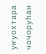уҥуохтара чочоруһан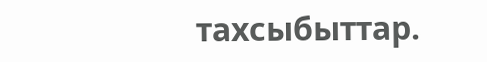тахсыбыттар.